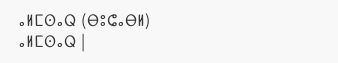ⴰⵍⵎⵙⴰⵕ (ⴱⵓⵛⴰⴱⵍ)
ⴰⵍⵎⵙⴰⵕ |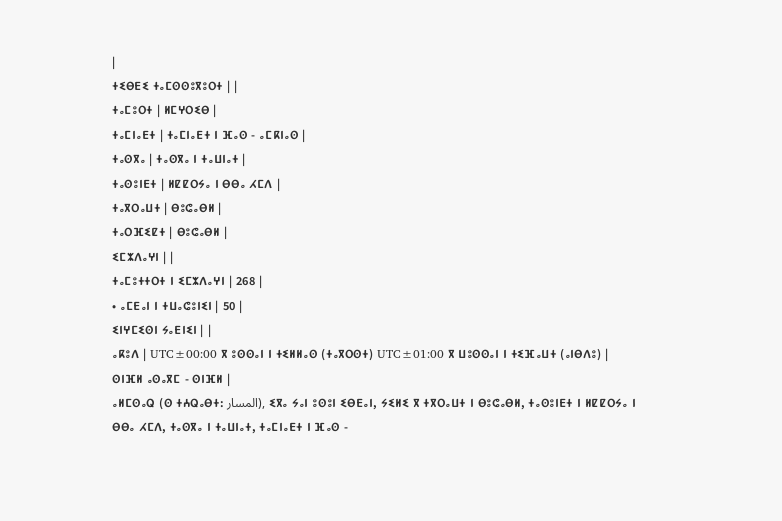|
ⵜⵉⴱⴹⵉ ⵜⴰⵎⵙⵙⵓⴳⵓⵔⵜ | |
ⵜⴰⵎⵓⵔⵜ | ⵍⵎⵖⵔⵉⴱ |
ⵜⴰⵎⵏⴰⴹⵜ | ⵜⴰⵎⵏⴰⴹⵜ ⵏ ⴼⴰⵙ - ⴰⵎⴽⵏⴰⵙ |
ⵜⴰⵙⴳⴰ | ⵜⴰⵙⴳⴰ ⵏ ⵜⴰⵡⵏⴰⵜ |
ⵜⴰⵙⵓⵏⴹⵜ | ⵍⵇⵇⵔⵢⴰ ⵏ ⴱⴱⴰ ⵃⵎⴷ |
ⵜⴰⴳⵔⴰⵡⵜ | ⴱⵓⵛⴰⴱⵍ |
ⵜⴰⵔⴼⵉⵇⵜ | ⴱⵓⵛⴰⴱⵍ |
ⵉⵎⵣⴷⴰⵖⵏ | |
ⵜⴰⵎⵓⵜⵜⵔⵜ ⵏ ⵉⵎⵣⴷⴰⵖⵏ | 268 |
• ⴰⵎⴹⴰⵏ ⵏ ⵜⵡⴰⵛⵓⵏⵉⵏ | 50 |
ⵉⵏⵖⵎⵉⵙⵏ ⵢⴰⴹⵏⵉⵏ | |
ⴰⴽⵓⴷ | UTC±00:00 ⴳ ⵓⵙⵙⴰⵏ ⵏ ⵜⵉⵍⵍⴰⵙ (ⵜⴰⴳⵔⵙⵜ) UTC±01:00 ⴳ ⵡⵓⵙⵙⴰⵏ ⵏ ⵜⵉⴼⴰⵡⵜ (ⴰⵏⴱⴷⵓ) |
ⵙⵏⴼⵍ ⴰⵙⴰⴳⵎ - ⵙⵏⴼⵍ |
ⴰⵍⵎⵙⴰⵕ (ⵙ ⵜⵄⵕⴰⴱⵜ: المسار), ⵉⴳⴰ ⵢⴰⵏ ⵓⵙⵓⵏ ⵉⴱⴹⴰⵏ, ⵢⵉⵍⵉ ⴳ ⵜⴳⵔⴰⵡⵜ ⵏ ⴱⵓⵛⴰⴱⵍ, ⵜⴰⵙⵓⵏⴹⵜ ⵏ ⵍⵇⵇⵔⵢⴰ ⵏ ⴱⴱⴰ ⵃⵎⴷ, ⵜⴰⵙⴳⴰ ⵏ ⵜⴰⵡⵏⴰⵜ, ⵜⴰⵎⵏⴰⴹⵜ ⵏ ⴼⴰⵙ -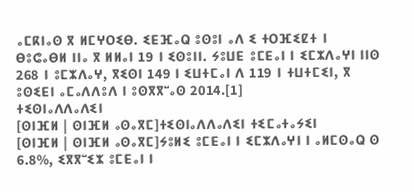ⴰⵎⴽⵏⴰⵙ ⴳ ⵍⵎⵖⵔⵉⴱ. ⵉⴹⴼⴰⵕ ⵓⵙⵓⵏ ⴰⴷ ⵉ ⵜⵔⴼⵉⵇⵜ ⵏ ⴱⵓⵛⴰⴱⵍ ⵏⵏⴰ ⴳ ⵍⵍⴰⵏ 19 ⵏ ⵉⵙⵓⵏⵏ. ⵢⵓⵡⴹ ⵓⵎⴹⴰⵏ ⵏ ⵉⵎⵣⴷⴰⵖⵏ ⵏⵏⵙ 268 ⵏ ⵓⵎⵣⴷⴰⵖ, ⴳⵉⵙⵏ 149 ⵏ ⵉⵡⵜⵎⴰⵏ ⴷ 119 ⵏ ⵜⵡⵜⵎⵉⵏ, ⴳ ⵓⵙⵉⴹⵏ ⴰⵎⴰⴷⴷⵓⴷ ⵏ ⵓⵙⴳⴳⵯⴰⵙ 2014.[1]
ⵜⵉⵙⵏⴰⴷⴷⴰⴷⵉⵏ
[ⵙⵏⴼⵍ | ⵙⵏⴼⵍ ⴰⵙⴰⴳⵎ]ⵜⵉⵙⵏⴰⴷⴷⴰⴷⵉⵏ ⵜⵉⵎⴰⵜⴰⵢⵉⵏ
[ⵙⵏⴼⵍ | ⵙⵏⴼⵍ ⴰⵙⴰⴳⵎ]ⵢⵓⵍⵉ ⵓⵎⴹⴰⵏ ⵏ ⵉⵎⵣⴷⴰⵖⵏ ⵏ ⴰⵍⵎⵙⴰⵕ ⵙ 6.8%, ⵉⴳⴳⵯⵉⵣ ⵓⵎⴹⴰⵏ ⵏ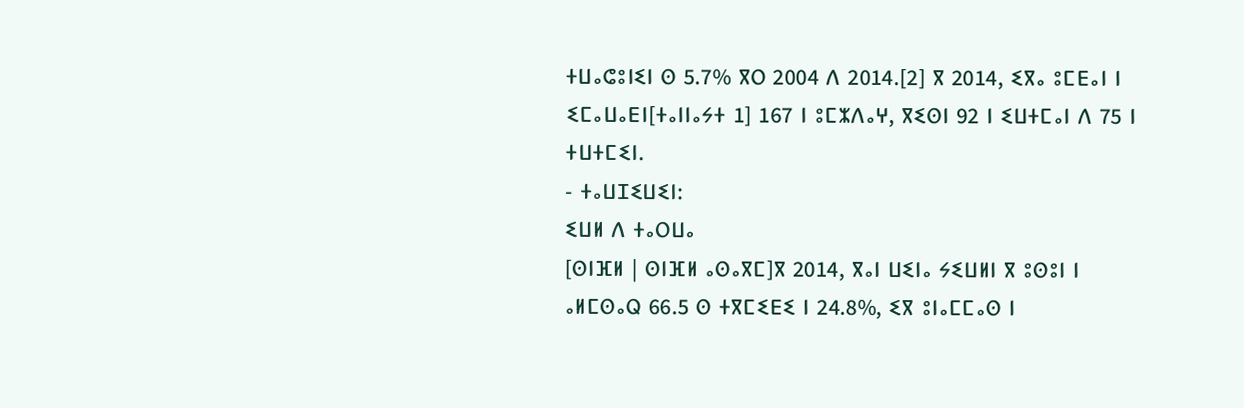ⵜⵡⴰⵛⵓⵏⵉⵏ ⵙ 5.7% ⴳⵔ 2004 ⴷ 2014.[2] ⴳ 2014, ⵉⴳⴰ ⵓⵎⴹⴰⵏ ⵏ ⵉⵎⴰⵡⴰⴹⵏ[ⵜⴰⵏⵏⴰⵢⵜ 1] 167 ⵏ ⵓⵎⵣⴷⴰⵖ, ⴳⵉⵙⵏ 92 ⵏ ⵉⵡⵜⵎⴰⵏ ⴷ 75 ⵏ ⵜⵡⵜⵎⵉⵏ.
- ⵜⴰⵡⵊⵉⵡⵉⵏ:
ⵉⵡⵍ ⴷ ⵜⴰⵔⵡⴰ
[ⵙⵏⴼⵍ | ⵙⵏⴼⵍ ⴰⵙⴰⴳⵎ]ⴳ 2014, ⴳⴰⵏ ⵡⵉⵏⴰ ⵢⵉⵡⵍⵏ ⴳ ⵓⵙⵓⵏ ⵏ ⴰⵍⵎⵙⴰⵕ 66.5 ⵙ ⵜⴳⵎⵉⴹⵉ ⵏ 24.8%, ⵉⴳ ⵓⵏⴰⵎⵎⴰⵙ ⵏ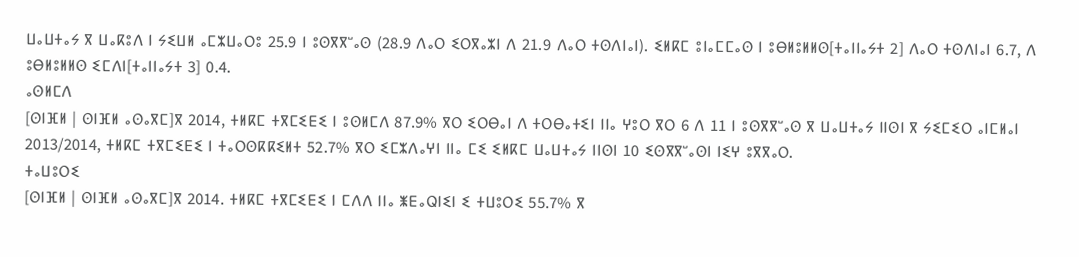ⵡⴰⵡⵜⴰⵢ ⴳ ⵡⴰⴽⵓⴷ ⵏ ⵢⵉⵡⵍ ⴰⵎⵣⵡⴰⵔⵓ 25.9 ⵏ ⵓⵙⴳⴳⵯⴰⵙ (28.9 ⴷⴰⵔ ⵉⵔⴳⴰⵣⵏ ⴷ 21.9 ⴷⴰⵔ ⵜⵙⴷⵏⴰⵏ). ⵉⵍⴽⵎ ⵓⵏⴰⵎⵎⴰⵙ ⵏ ⵓⴱⵍⵓⵍⵍⵙ[ⵜⴰⵏⵏⴰⵢⵜ 2] ⴷⴰⵔ ⵜⵙⴷⵏⴰⵏ 6.7, ⴷ ⵓⴱⵍⵓⵍⵍⵙ ⵉⵎⴷⵏ[ⵜⴰⵏⵏⴰⵢⵜ 3] 0.4.
ⴰⵙⵍⵎⴷ
[ⵙⵏⴼⵍ | ⵙⵏⴼⵍ ⴰⵙⴰⴳⵎ]ⴳ 2014, ⵜⵍⴽⵎ ⵜⴳⵎⵉⴹⵉ ⵏ ⵓⵙⵍⵎⴷ 87.9% ⴳⵔ ⵉⵔⴱⴰⵏ ⴷ ⵜⵔⴱⴰⵜⵉⵏ ⵏⵏⴰ ⵖⵓⵔ ⴳⵔ 6 ⴷ 11 ⵏ ⵓⵙⴳⴳⵯⴰⵙ ⴳ ⵡⴰⵡⵜⴰⵢ ⵏⵏⵙⵏ ⴳ ⵢⵉⵎⵉⵔ ⴰⵏⵎⵍⴰⵏ 2013/2014, ⵜⵍⴽⵎ ⵜⴳⵎⵉⴹⵉ ⵏ ⵜⴰⵔⵙⴽⴽⵉⵍⵜ 52.7% ⴳⵔ ⵉⵎⵣⴷⴰⵖⵏ ⵏⵏⴰ ⵎⵉ ⵉⵍⴽⵎ ⵡⴰⵡⵜⴰⵢ ⵏⵏⵙⵏ 10 ⵉⵙⴳⴳⵯⴰⵙⵏ ⵏⵉⵖ ⵓⴳⴳⴰⵔ.
ⵜⴰⵡⵓⵔⵉ
[ⵙⵏⴼⵍ | ⵙⵏⴼⵍ ⴰⵙⴰⴳⵎ]ⴳ 2014. ⵜⵍⴽⵎ ⵜⴳⵎⵉⴹⵉ ⵏ ⵎⴷⴷ ⵏⵏⴰ ⵥⴹⴰⵕⵏⵉⵏ ⵉ ⵜⵡⵓⵔⵉ 55.7% ⴳ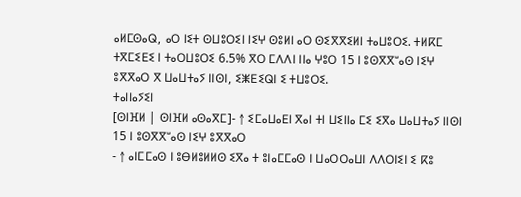ⴰⵍⵎⵙⴰⵕ, ⴰⵔ ⵏⵉⵜ ⵙⵡⵓⵔⵉⵏ ⵏⵉⵖ ⵙⵓⵍⵏ ⴰⵔ ⵙⵉⴳⴳⵉⵍⵏ ⵜⴰⵡⵓⵔⵉ. ⵜⵍⴽⵎ ⵜⴳⵎⵉⴹⵉ ⵏ ⵜⴰⵔⵡⵓⵔⵉ 6.5% ⴳⵔ ⵎⴷⴷⵏ ⵏⵏⴰ ⵖⵓⵔ 15 ⵏ ⵓⵙⴳⴳⵯⴰⵙ ⵏⵉⵖ ⵓⴳⴳⴰⵔ ⴳ ⵡⴰⵡⵜⴰⵢ ⵏⵏⵙⵏ, ⵉⵥⴹⵉⵕⵏ ⵉ ⵜⵡⵓⵔⵉ.
ⵜⴰⵏⵏⴰⵢⵉⵏ
[ⵙⵏⴼⵍ | ⵙⵏⴼⵍ ⴰⵙⴰⴳⵎ]- ↑ ⵉⵎⴰⵡⴰⴹⵏ ⴳⴰⵏ ⵜⵏ ⵡⵉⵏⵏⴰ ⵎⵉ ⵉⴳⴰ ⵡⴰⵡⵜⴰⵢ ⵏⵏⵙⵏ 15 ⵏ ⵓⵙⴳⴳⵯⴰⵙ ⵏⵉⵖ ⵓⴳⴳⴰⵔ
- ↑ ⴰⵏⵎⵎⴰⵙ ⵏ ⵓⴱⵍⵓⵍⵍⵙ ⵉⴳⴰ ⵜ ⵓⵏⴰⵎⵎⴰⵙ ⵏ ⵡⴰⵔⵔⴰⵡⵏ ⴷⴷⵔⵏⵉⵏ ⵉ ⴽⵓ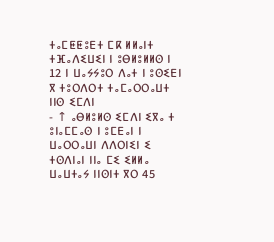ⵜⴰⵎⵟⵟⵓⴹⵜ ⵎⴽ ⵍⵍⴰⵏⵜ ⵜⴼⴰⴷⵉⵡⵉⵏ ⵏ ⵓⴱⵍⵓⵍⵍⵙ ⵏ 12 ⵏ ⵡⴰⵢⵢⵓⵔ ⴷⴰⵜ ⵏ ⵓⵙⵉⴹⵏ ⴳ ⵜⵓⵔⴷⵔⵜ ⵜⴰⵎⴰⵔⵔⴰⵡⵜ ⵏⵏⵙ ⵉⵎⴷⵏ
- ↑ ⴰⴱⵍⵓⵍⵙ ⵉⵎⴷⵏ ⵉⴳⴰ ⵜ ⵓⵏⴰⵎⵎⴰⵙ ⵏ ⵓⵎⴹⴰⵏ ⵏ ⵡⴰⵔⵔⴰⵡⵏ ⴷⴷⵔⵏⵉⵏ ⵉ ⵜⵙⴷⵏⴰⵏ ⵏⵏⴰ ⵎⵉ ⵉⵍⵍⴰ ⵡⴰⵡⵜⴰⵢ ⵏⵏⵙⵏⵜ ⴳⵔ 45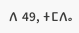ⴷ 49, ⵜⵎⴷⴰ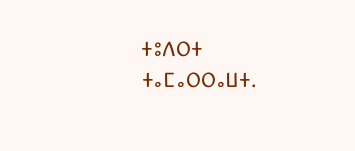ⵜⵓⴷⵔⵜ ⵜⴰⵎⴰⵔⵔⴰⵡⵜ.